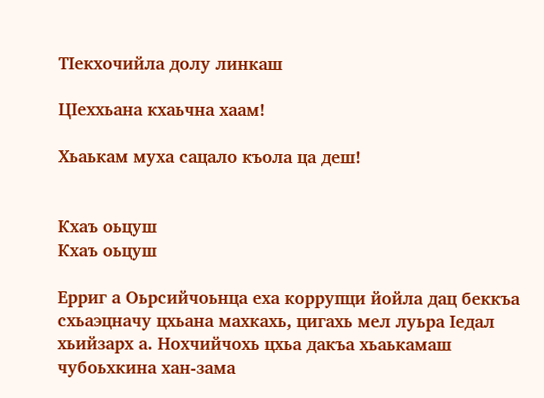ТIекхочийла долу линкаш

ЦIеххьана кхаьчна хаам!

Хьаькам муха сацало къола ца деш!


Кхаъ оьцуш
Кхаъ оьцуш

Ерриг а Оьрсийчоьнца еха коррупци йойла дац беккъа схьаэцначу цхьана махкахь, цигахь мел луьра Iедал хьийзарх а. Нохчийчохь цхьа дакъа хьаькамаш чубоьхкина хан-зама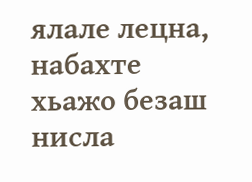ялале лецна, набахте хьажо безаш нисла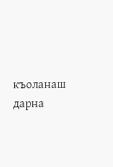къоланаш дарна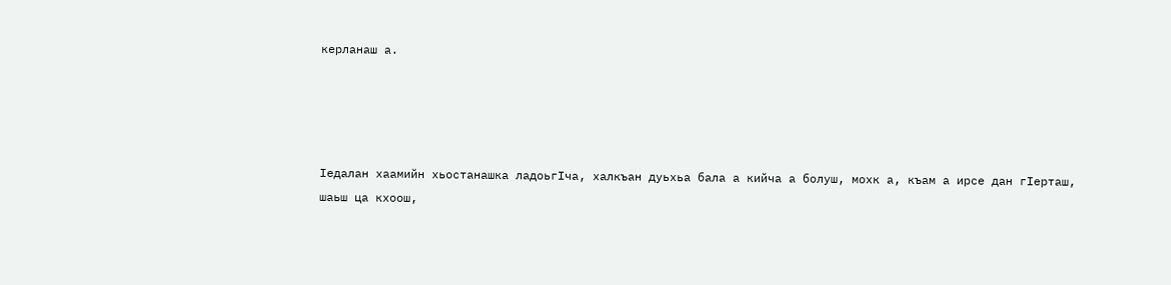керланаш а.




Iедалан хаамийн хьостанашка ладоьгIча, халкъан дуьхьа бала а кийча а болуш, мохк а, къам а ирсе дан гIерташ, шаьш ца кхоош,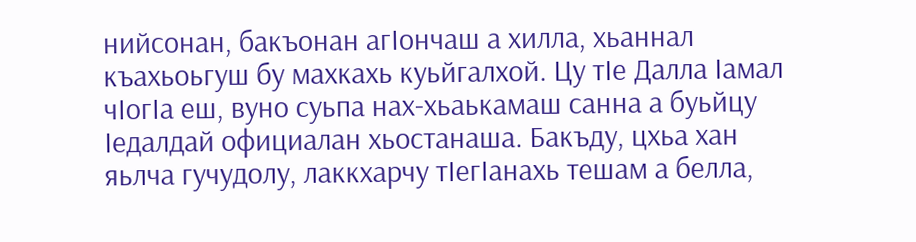нийсонан, бакъонан агIончаш а хилла, хьаннал къахьоьгуш бу махкахь куьйгалхой. Цу тIе Далла Iамал чIогIа еш, вуно суьпа нах-хьаькамаш санна а буьйцу Iедалдай официалан хьостанаша. Бакъду, цхьа хан яьлча гучудолу, лаккхарчу тIегIанахь тешам а белла,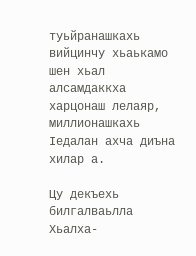туьйранашкахь вийцинчу хьаькамо шен хьал алсамдаккха харцонаш лелаяр, миллионашкахь Iедалан ахча диъна хилар а.

Цу декъехь билгалваьлла Хьалха-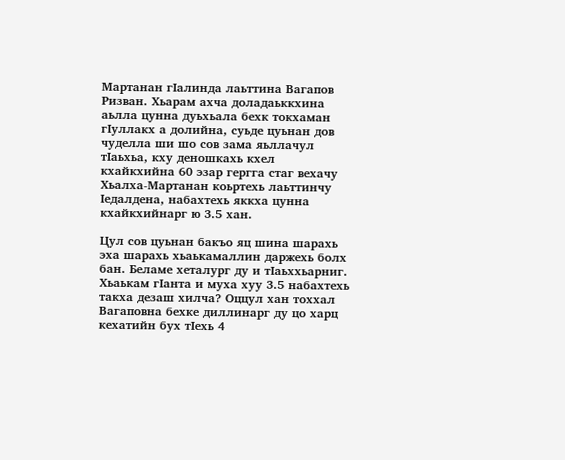Мартанан гIалинда лаьттина Вагапов Ризван. Хьарам ахча доладаьккхина аьлла цунна дуьхьала бехк токхаман гIуллакх а долийна, суьде цуьнан дов чуделла ши шо сов зама яьллачул тIаьхьа, кху деношкахь кхел кхайкхийна 60 эзар гергга стаг вехачу Хьалха-Мартанан коьртехь лаьттинчу Iедалдена, набахтехь яккха цунна кхайкхийнарг ю 3.5 хан.

Цул сов цуьнан бакъо яц шина шарахь эха шарахь хьаькамаллин даржехь болх бан. Беламе хеталург ду и тIаьххьарниг. Хьаькам гIанта и муха хуу 3.5 набахтехь такха дезаш хилча? Оццул хан тоххал Вагаповна бехке диллинарг ду цо харц кехатийн бух тIехь 4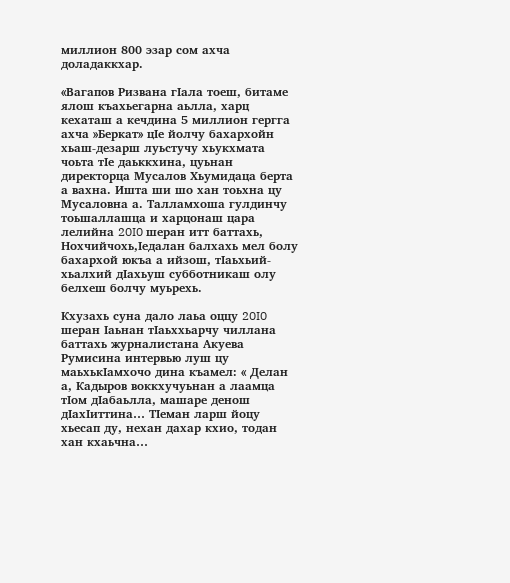миллион 800 эзар сом ахча доладаккхар.

«Вагапов Ризвана гIала тоеш, битаме ялош къахьегарна аьлла, харц кехаташ а кечдина 5 миллион гергга ахча »Беркат» цIе йолчу бахархойн хьаш-дезарш луьстучу хьукхмата чоьта тIе даьккхина, цуьнан директорца Мусалов Хьумидаца берта а вахна. Ишта ши шо хан тоьхна цу Мусаловна а. Талламхоша гулдинчу тоьшаллашца и харцонаш цара лелийна 20I0 шеран итт баттахь, Нохчийчохь,Iедалан балхахь мел болу бахархой юкъа а ийзош, тIаьхьий-хьалхий дIахьуш субботникаш олу белхеш болчу муьрехь.

Кхузахь суна дало лаьа оццу 20I0 шеран Iаьнан тIаьххьарчу чиллана баттахь журналистана Акуева Румисина интервью луш цу маьхькIамхочо дина къамел: « Делан а, Кадыров воккхучуьнан а лаамца тIом дIабаьлла, машаре денош дIахIиттина… ТIеман ларш йоцу хьесап ду, нехан дахар кхио, тодан хан кхаьчна…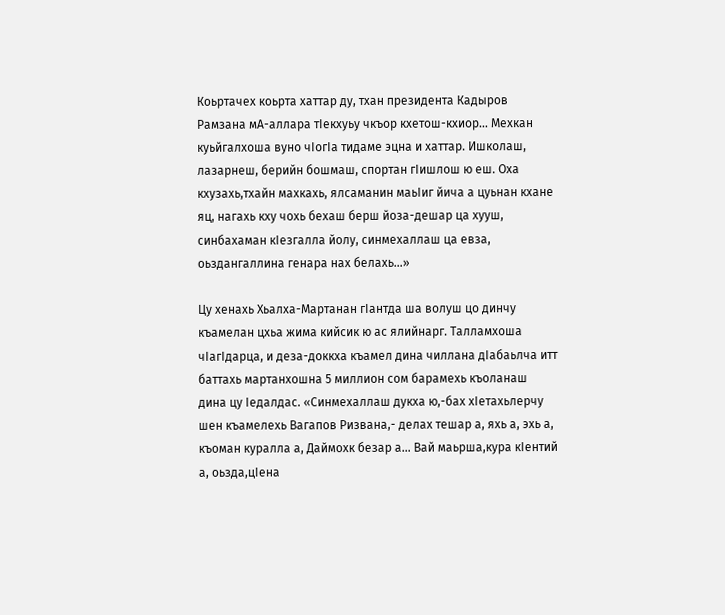Коьртачех коьрта хаттар ду, тхан президента Кадыров Рамзана мА-аллара тIекхуьу чкъор кхетош-кхиор… Мехкан куьйгалхоша вуно чIогIа тидаме эцна и хаттар. Ишколаш, лазарнеш, берийн бошмаш, спортан гIишлош ю еш. Оха кхузахь,тхайн махкахь, ялсаманин маьIиг йича а цуьнан кхане яц, нагахь кху чохь бехаш берш йоза-дешар ца хууш, синбахаман кIезгалла йолу, синмехаллаш ца евза, оьздангаллина генара нах белахь…»

Цу хенахь Хьалха-Мартанан гIантда ша волуш цо динчу къамелан цхьа жима кийсик ю ас ялийнарг. Талламхоша чIагIдарца, и деза-доккха къамел дина чиллана дIабаьлча итт баттахь мартанхошна 5 миллион сом барамехь къоланаш дина цу Iедалдас. «Синмехаллаш дукха ю,-бах хIетахьлерчу шен къамелехь Вагапов Ризвана,- делах тешар а, яхь а, эхь а, къоман куралла а, Даймохк безар а… Вай маьрша,кура кIентий а, оьзда,цIена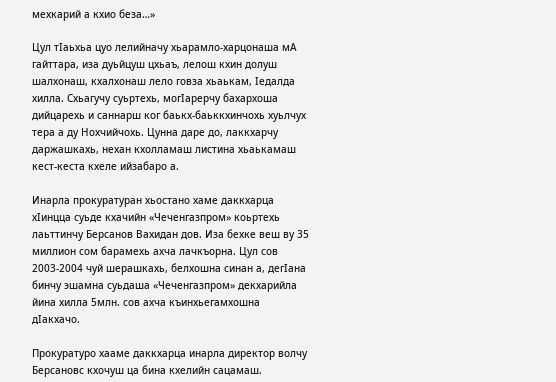мехкарий а кхио беза…»

Цул тIаьхьа цуо лелийначу хьарамло-харцонаша мА гайттара, иза дуьйцуш цхьаъ, лелош кхин долуш шалхонаш, кхалхонаш лело говза хьаькам, Iедалда хилла. Схьагучу суьртехь, могIарерчу бахархоша дийцарехь и саннарш ког баькх-баьккхинчохь хуьлчух тера а ду Нохчийчохь. Цунна даре до, лаккхарчу даржашкахь, нехан кхолламаш листина хьаькамаш кест-кеста кхеле ийзабаро а.

Инарла прокуратуран хьостано хаме даккхарца хIинцца суьде кхачийн «Чеченгазпром» коьртехь лаьттинчу Берсанов Вахидан дов. Иза бехке веш ву 35 миллион сом барамехь ахча лачкъорна. Цул сов 2003-2004 чуй шерашкахь, белхошна синан а, дегIана бинчу эшамна суьдаша «Чеченгазпром» декхарийла йина хилла 5млн. сов ахча къинхьегамхошна дIакхачо.

Прокуратуро хааме даккхарца инарла директор волчу Берсановс кхочуш ца бина кхелийн сацамаш.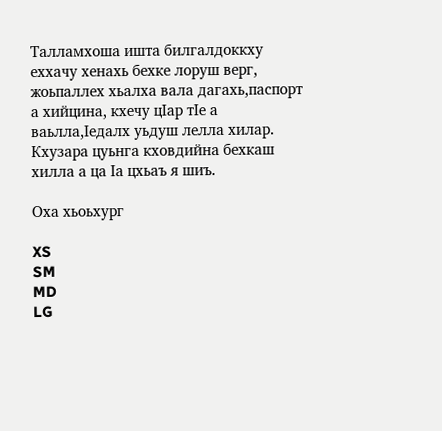Талламхоша ишта билгалдоккху еххачу хенахь бехке лоруш верг, жоьпаллех хьалха вала дагахь,паспорт а хийцина, кхечу цIар тIе а ваьлла,Iедалх уьдуш лелла хилар. Кхузара цуьнга кховдийна бехкаш хилла а ца Iа цхьаъ я шиъ.

Оха хьоьхург

XS
SM
MD
LG